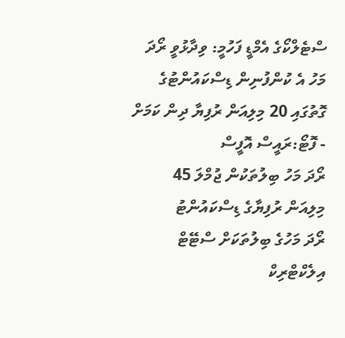ސްޓެލްކޯގެ އެމްޑީ ފަހުމީ: ވިދާޅުވީ ރޯދަ މަހު އެ ކުންފުނިން ޑިސްކައުންޓުގެ ގޮތުގައި 20 މިލިއަން ރުފިޔާ ދިން ކަމަށް - ފޮޓޯ:ރައީސް އޮފީސް
ރޯދަ މަހު ބިލުތަކުން ޖުމްލަ 45 މިލިއަން ރުފިޔާގެ ޑިސްކައުންޓު
ރޯދަ މަހުގެ ބިލުތަކަށް ސްޓޭޓް އިލެކްޓްރިކް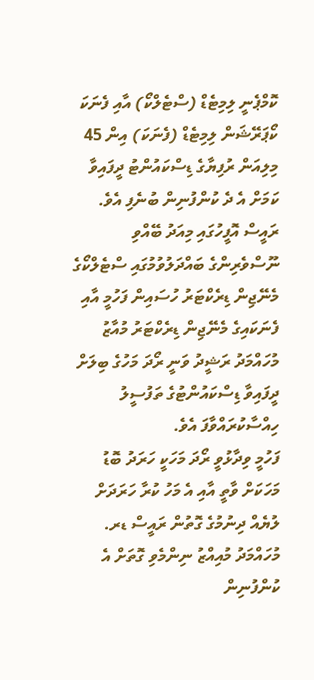ކޮމްޕެނީ ލިމިޓެޑް (ސްޓެލްކޯ) އާއި ފެނަކަ ކޯޕަރޭޝަން ލިމިޓެޑް (ފެނަކަ) އިން 45 މިލިއަން ރުފިޔާގެ ޑިސްކައުންޓު ދީފައިވާ ކަމަށް އެ ދެ ކުންފުނިން ބުނެފި އެވެ.
ރައީސް އޮފީހުގައި މިއަދު ބޭއްވި ނޫސްވެރިންގެ ބައްދަލުވުމުގައި ސްޓެލްކޯގެ މެނޭޖިން ޑިރެކްޓަރު ހުސައިން ފަހުމީ އާއި ފެނަކައިގެ މެނޭޖިން ޑިރެކްޓަރު މުއާޒު މުހައްމަދު ރަޝީދު ވަނީ ރޯދަ މަހުގެ ބިލަށް ދީފައިވާ ޑިސްކައުންޓުގެ ތަފުސީލު ހިއްސާކުރައްވާފަ އެވެ.
ފަހުމީ ވިދާޅުވީ ރޯދަ މަހަކީ ހަރަދު ބޮޑު މަހަކަށް ވާތީ އާއި އެ މަހު ކުރާ ހަރަދަށް ލުޔެއް ދިނުމުގެ ގޮތުން ރައީސް ޑރ. މުހައްމަދު މުއިއްޒު ނިންމެވި ގޮތަށް އެ ކުންފުނިން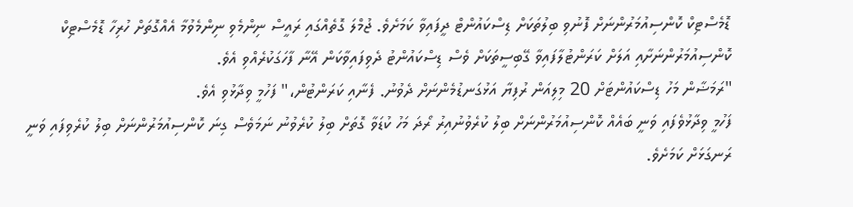ޑޮމެސްޓިކް ކޮންސިއުމަރުންނަށް ފޮނުވި ބިލުތަކަށް ޑިސްކައުންޓް ދީފައިވާ ކަމަށެވެ. ޖުމްލަ ގޮތެއްގައި ރައީސް ނިންމެވި ނިންމެވުމާ އެއްގޮތަށް ހުރިހާ ޑޮމެސްޓިކް ކޮންސިއުމަރުންނަށާއި އަލަށް ކަރަންޓުލާފައިވާ ގޭބިސީތަކަށް ވެސް ޑިސްކައުންޓު ދެވިފައިވާކަން އޭނާ ފާހަގަކުރެއްވި އެވެ.
"ރަމަޟާން މަހު ޑިސްކައުންޓަށް 20 މިލިއަން ރުފިޔާ އަޅުގަނޑުމެންނަށް ދެވުނު. ފެނާއި ކަރަންޓުން،" ފަހުމީ ވިދާޅުވި އެވެ.
ފަހުމީ ވިދާޅުވެފައި ވަނީ ބައެއް ކޮންސިއުމަރުންނަށް ބިލު ކުރެވުނުއިރު ރޯދަ މަހު ކުޑަވާ ގޮތަށް ބިލު ކުރެވުނު ނަމަވެސް ގިނަ ކޮންސިއުމަރުންނަށް ބިލު ކުރެވިފައި ވަނީ ރަނގަޅަށް ކަމަށެވެ.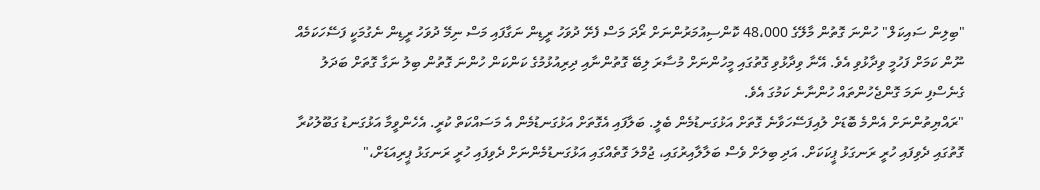"ބިލިން ސައިކަލް" ހުންނަ ގޮތުން މާލޭގެ 48،000 ކޮންސިއުމަރުންނަށް ރޯދަ މަސް ފެށޭ ދުވަހު ރީޑިން ނަގާފައި މަސް ނިމޭ ދުވަހު ރީޑިން ނެގުމަކީ ފަސޭހަކަމެއް ނޫން ކަމަށް ފަހުމީ ވިދާޅުވި އެވެ. އޭނާ ވިދާޅުވި ގޮތުގައި މީހުންނަށް މުސާރަ ލިބޭ ގޮތުންނާއި ދިރިއުޅުމުގެ ކަންކަން ހުންނަ ގޮތުން ބިލު ނަގާ ގޮތަށް ބަދަލު ގެނެސްފި ނަމަ ގޮންޖެހުންތައް ހުންނާނެ ކަމުގަ އެވެ.
"ރައްޔިތުންނަށް އެންމެ ބޮޑަށް ލުއިފަސޭހަވާނެ ގޮތަށް އަޅުގަނޑުމެން ބެލީ. ބަލާފައި އެގޮތަށް އަޅުގަނޑުމެން އެ މަސައްކަތް ކުރީ. އެހެންވީމާ އަޅުގަނޑު ގަބޫލުކުރާ ގޮތުގައި ދެވިފައި ހުރީ ރަނގަޅު ޕީކަކަށް. އަދި ބިލަށް ވެސް ބަލާލާއިރުގައި، ޖުމްލަ ގޮތެއްގައި އަޅުގަނޑުމެންނަށް ދެވިފައި ހުރީ ރަނގަޅު ޕީރިއަޑަށް،"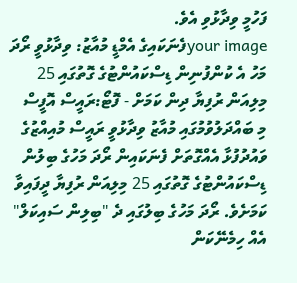ފަހުމީ ވިދާޅުވި އެވެ.
your imageފެނަކައިގެ އެމްޑީ މުއާޒު: ވިދާޅުވީ ރޯދަ މަހު އެ ކުންފުނިން ޑިސްކައުންޓުގެ ގޮތުގައި 25 މިލިއަން ރުފިޔާ ދިން ކަމަށް - ފޮޓޯ:ރައީސް އޮފީސް
މި ބައްދަލުވުމުގައި މުއާޒު ވިދާޅުވީ ރައީސް މުއިއްޒުގެ ވައުދުފުޅާ އެއްގޮތަށް ފެނަކައިން ރޯދަ މަހުގެ ބިލުން ޑިސްކައުންޓުގެ ގޮތުގައި 25 މިލިއަން ރުފިޔާ ދީފައިވާ ކަމަށެވެ. ރޯދަ މަހުގެ ބިލުގައި ދެ "ބިލިން ސައިކަލް" އެއް ހިމެނޭކަން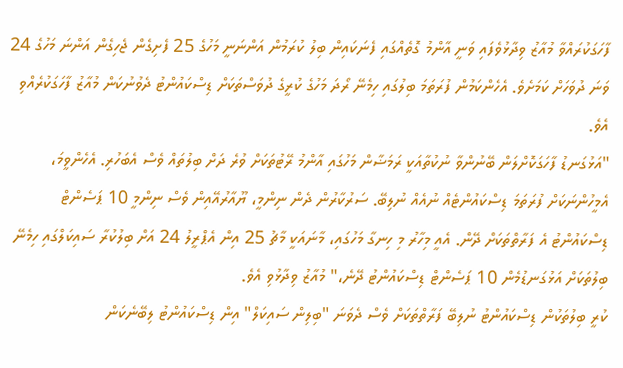ފާހަގަކުރައްވާ މުއާޒު ވިދާޅުވެފައި ވަނީ އާންމު ގޮތެއްގައި ފެނަކައިން ބިލު ކުރަމުން އަންނަނީ މަހުގެ 25 ފެށިގެން ޖެހިގެން އަންނަ މަހުގެ 24 ވަނަ ދުވަހަށް ކަމަށެވެ. އެހެންކަމުން ފުރަތަމަ ބިލުގައި ހިމެނޭ ރޯދަ މަހުގެ ކުރީގެ ދުވަސްތަކަށް ޑިސްކައުންޓު ދެވުނުކަން މުއާޒު ފާހަގަކުރެއްވި އެވެ.
"އަޅުގަނޑު ފާހަގަކޮށްލަން ބޭނުންވާ ނުކުތާއަކީ ރަމަޟާން މަހުގައި އާންމު ރޭޓުތަކަށް ވުރެ ދަށް ބިލުތައް ވެސް އެބަހުރި. އެހެންވީމަ، އެމީހުންނަކަށް ފުރަތަމަ ޑިސްކައުންޓެއް ނުއެއް ނުލިބޭ. ސަރުކާރުން ދެން ނިންމީ، ޔޫއާރުއޭއިން ވެސް ނިންމީ 10 ޕަސެންޓް ޑިސްކައުންޓު އެ ފަރާތްތަކަށް ދޭން. އެއީ މިހާރު މި ހިނގާ މަހުގައި، މާނައަކީ މާޗު 25 އިން އެޕްރީލު 24 އަށް ބިލުކުރާ ސައިކަލްގައި ހިމެނޭ ބިލުތަކަށް އަޅުގަނޑުމެން 10 ޕަސެންޓް ޑިސްކައުންޓު ދޭނެ،" މުއާޒު ވިދާޅުވި އެވެ.
ކުރީ ބިލުތަކުން ޑިސްކައުންޓު ނުލިބޭ ފަރާތްތަކަށް ވެސް ދެވަނަ "ބިލިން ސައިކަލް" އިން ޑިސްކައުންޓު ލިބޭނެކަން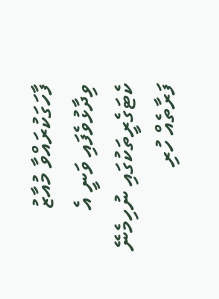ފާހަގަކުރައްވާ މުއާޒު ވިދާޅުވެފައި ވަނީ އެ ކެޓަގެރީތަކުގައި ނުހިމެނޭ ފަރާތެއް ހުރި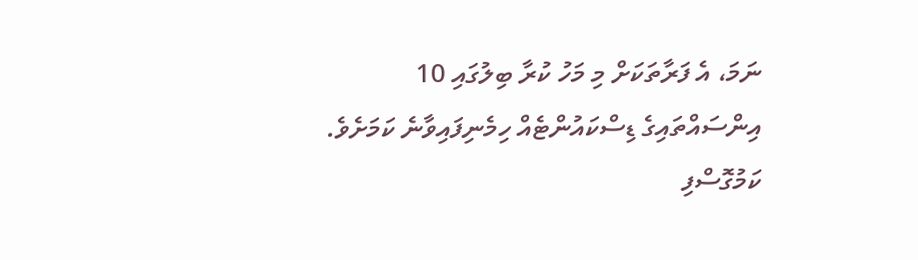ނަމަ، އެ ފަރާތަކަށް މި މަހު ކުރާ ބިލުގައި 10 އިންސައްތައިގެ ޑިސްކައުންޓެއް ހިމެނިފައިވާނެ ކަމަށެވެ.
ކަމުގޮސްފި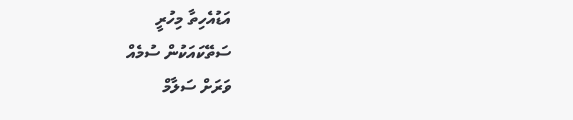އަޑުއެހިތާ މިހުރީ
ސަތޭކައަކުން ސުމެއް
ވަރަށް ސަލާމް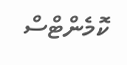ކޮމެންޓްސް